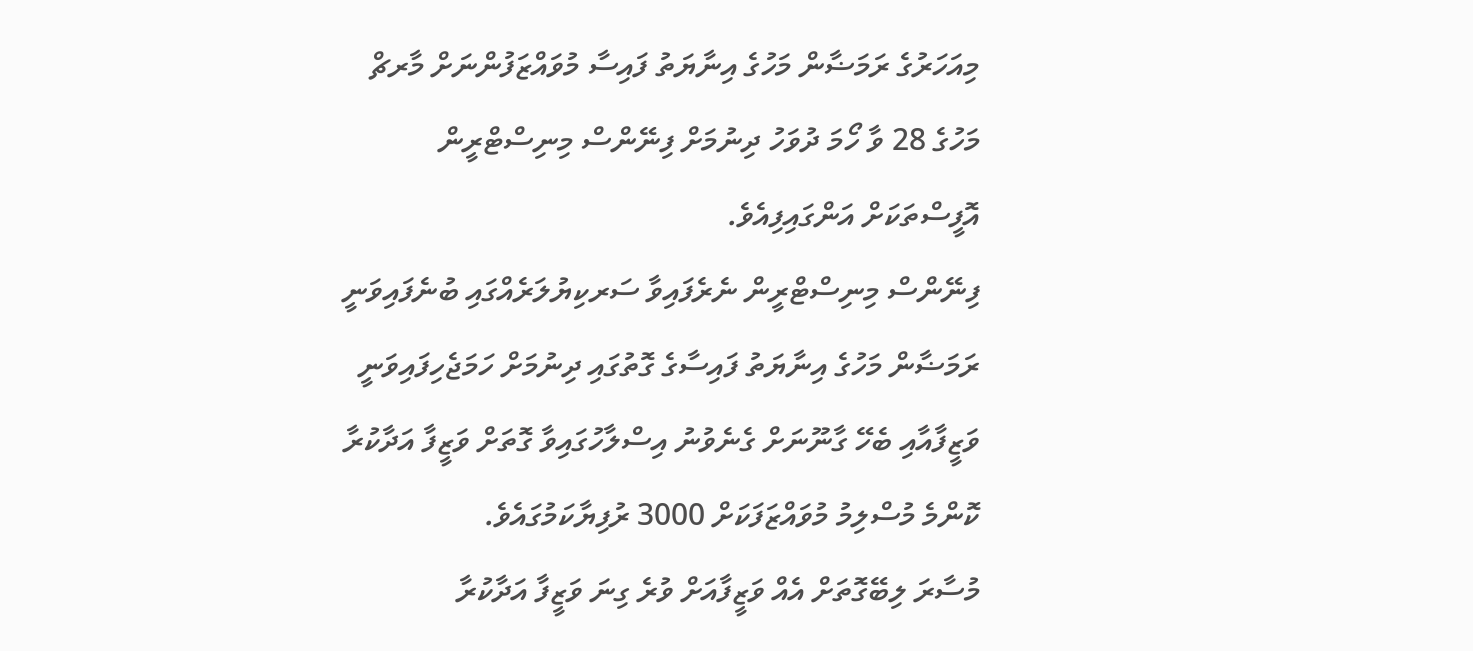މިއަހަރުގެ ރަމަޟާން މަހުގެ އިނާޔަތު ފައިސާ މުވައްޒަފުންނަށް މާރޗް މަހުގެ 28 ވާ ހޯމަ ދުވަހު ދިނުމަށް ފިނޭންސް މިނިސްޓްރީން އޮފީސްތަކަށް އަންގައިފިއެވެ.
ފިނޭންސް މިނިސްޓްރީން ނެރެފައިވާ ސަރކިޔުލަރެއްގައި ބުނެފައިވަނީ ރަމަޟާން މަހުގެ އިނާޔަތު ފައިސާގެ ގޮތުގައި ދިނުމަށް ހަމަޖެހިފައިވަނީ ވަޒީފާއާއި ބެހޭ ގާނޫނަށް ގެނެވުނު އިސްލާހުގައިވާ ގޮތަށް ވަޒީފާ އަދާކުރާ ކޮންމެ މުސްލިމު މުވައްޒަފަކަށް 3000 ރުފިޔާކަމުގައެވެ.
މުސާރަ ލިބޭގޮތަށް އެއް ވަޒީފާއަށް ވުރެ ގިނަ ވަޒީފާ އަދާކުރާ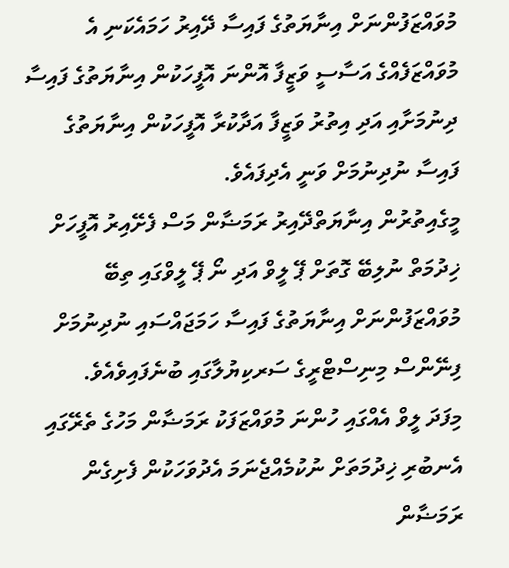މުވައްޒަފުންނަށް އިނާޔަތުގެ ފައިސާ ދޭއިރު ހަމައެކަނި އެ މުވައްޒަފެއްގެ އަސާސީ ވަޒީފާ އޮންނަ އޮފީހަކުން އިނާޔަތުގެ ފައިސާ ދިނުމަށާއި އަދި އިތުރު ވަޒީފާ އަދާކުރާ އޮފީހަކުން އިނާޔަތުގެ ފައިސާ ނުދިނުމަށް ވަނީ އެދިފައެވެ.
މީގެއިތުރުން އިނާޔަތްދޭއިރު ރަމަޟާން މަސް ފެށޭއިރު އޮފީހަށް ޚިދުމަތް ނުލިބޭ ގޮތަށް ޕޭ ލީވް އަދި ނޯ ޕޭ ލީވްގައި ތިބޭ މުވައްޒަފުންނަށް އިނާޔަތުގެ ފައިސާ ހަމަޖައްސައި ނުދިނުމަށް ފިނޭންސް މިނިސްޓްރީގެ ސަރކިޔުލާގައި ބުނެފައިވެއެވެ.
މިފަދަ ލީވް އެއްގައި ހުންނަ މުވައްޒަފަކު ރަމަޟާން މަހުގެ ތެރޭގައި އެނބުރި ޚިދުމަތަށް ނުކުމެއްޖެނަމަ އެދުވަހަކުން ފެށިގެން ރަމަޟާން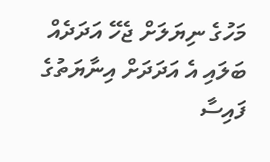މަހުގެ ނިޔަލަށް ޖެހޭ އަދަދެއް ބަލައި އެ އަދަދަށް އިނާޔަތުގެ ފައިސާ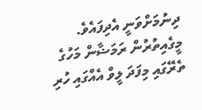ދިނުމަށްވަނީ އެދިފައެވެ. މީގެއިތުރުން ރަމަޟާން މަހުގެ ތެރޭގައި މިފަދަ ލީވް އެއްގައި ހުރި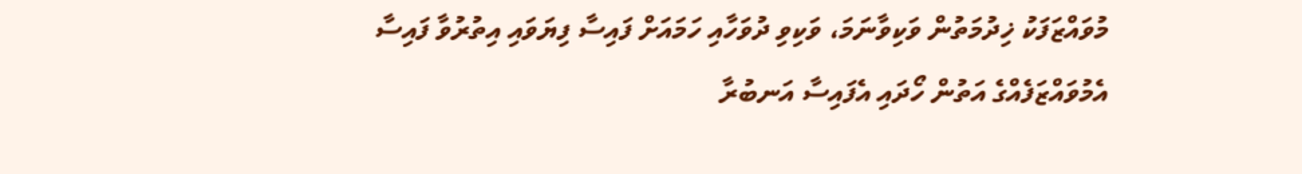މުވައްޒަފަކު ޚިދުމަތުން ވަކިވާނަމަ، ވަކިވި ދުވަހާއި ހަމައަށް ފައިސާ ފިޔަވައި އިތުރުވާ ފައިސާ އެމުވައްޒަފެއްގެ އަތުން ހޯދައި އެފައިސާ އަނބުރާ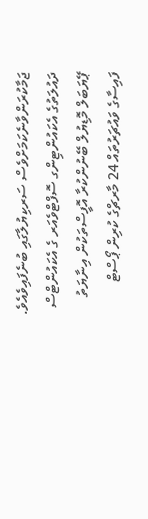ޖަމާކުރަންވާނެކަމަށްވެސް ސަރކިޔުލާގައި ބުނެފައިވެއެވެ.
ދައުލަތުގެ އެކައުންޓިންގ ސޮފްޓްވެއަރ ގެ އެކައުންޓްސް ޕޭޔަބަލް މޮޑިޔުލް ބޭނުންކުރާ އޮފީސްތަކުން އިނާޔަތު ފައިސާގެ ވައުޗަރުތައް 24 މާރޗްގެ ކުރިން ޕޯސްޓް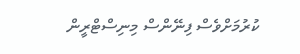ކުރުމަށްވެސް ފިނޭންސް މިނިސްޓްރީން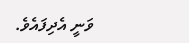ވަނީ އެދިފައެވެ.